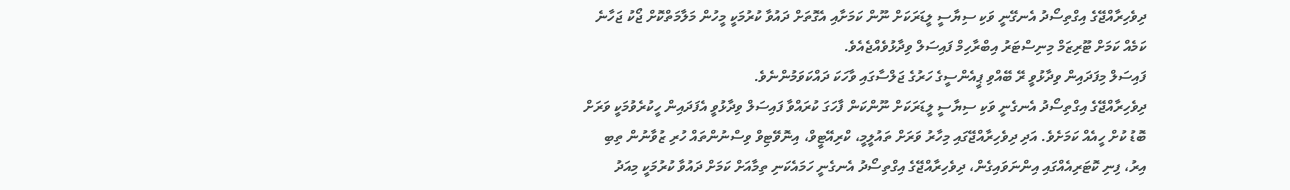ދިވެހިރާއްޖޭގެ އިގްތިސޯދު އެނގޭނީ ވަކި ސިޔާސީ ލީޑަރަކަށް ނޫން ކަމަށާއި އެގޮތަށް ދައުވާ ކުރުމަކީ މީހުން މަލާމަތްކޮށް ޖޯކު ޖަހާނެ ކަމެއް ކަމަށް ޓޫރިޒަމް މިނިސްޓަރު އިބްރާހިމް ފައިސަލް ވިދާޅުވެއްޖެއެވެ.
ފައިސަލް މިފަދައިން ވިދާޅުވީ ރޭ ބޭއްވި ޕީއެންސީގެ ހަރުގެ ޖަލްސާގައި ވާހަކަ ދައްކަވަމުންނެވެ.
ދިވެހިރާއްޖޭގެ އިގްތިސޯދު އެނގެނީ ވަކި ސިޔާސީ ލީޑަރަކަށް ނޫންކަން ފާހަގަ ކުރައްވާ ފައިސަލް ވިދާޅުވީ އެފަދައިން ހީކުރެވުމަކީ ވަރަށް ބޮޑު ކުށް ހީއެއް ކަމަށެވެ. އަދި ދިވެހިރާއްޖޭގައި މިހާރު ވަރަށް ތައުލީމީ، ކްރިއޭޓީވް، އިނޮވޭޓިވް ވިސްނުންތައް ހުރި ޒުވާނުން ތިބި އިރު، ފިނި ކޮޓަރިއެއްގައި އިންނަވައިގެން، ދިވެހިރާއްޖޭގެ އިގްތިސޯދު އެނގެނީ ހަމައެކަނި ތިމާއަށް ކަމަށް ދައުވާ ކުރުމަކީ މިއަދު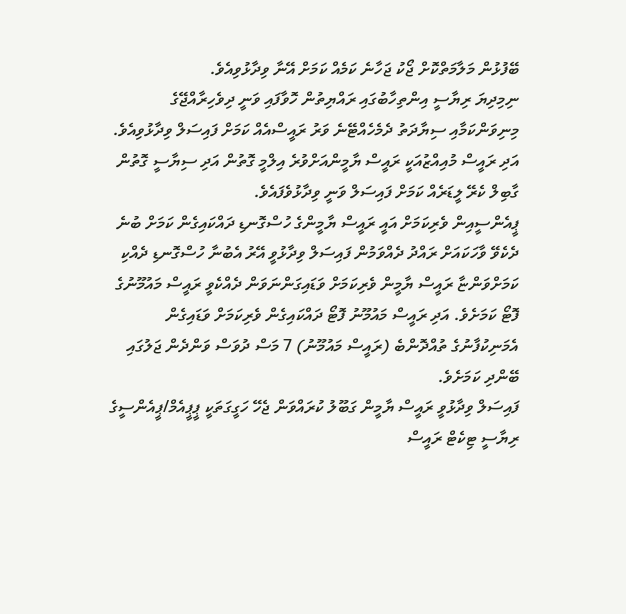ބޭފުޅުން މަލާމަތްކޮށް ޖޯކު ޖަހާނެ ކަމެއް ކަމަށް އޭނާ ވިދާޅުވިއެވެ.
ނިމިދިޔަ ރިޔާސީ އިންތިހާބުގައި ރައްޔިތުން ހޮވާފައި ވަނީ ދިވެހިރާއްޖޭގެ މިނިވަންކަމާއި ސިޔާދަތު ދެމެހެއްޓޭނެ ވަރު ރައީސްއެއް ކަމަށް ފައިސަލް ވިދާޅުވިއެވެ. އަދި ރައީސް މުއިއްޒުއަކީ ރައީސް ޔާމީންއަށްވުރެ އިލްމީ ގޮތުން އަދި ސިޔާސީ ގޮތުން ގާބިލް ކެރޭ ލީޑަރެއް ކަމަށް ފައިސަލް ވަނީ ވިދާޅުވެފައެވެ.
ޕީއެންސީއިން ވެރިކަމަށް އައީ ރައީސް ޔާމީންގެ ހުސްގޮނޑި ދައްކައިގެން ކަމަށް ބުނެ ދެކެވޭ ވާހަކައަށް ރައްދު ދެއްވަމުން ފައިސަލް ވިދާޅުވީ އޭރު އެބުނާ ހުސްގޮނޑި ދެއްކި ކަމަށްވަންޏާ ރައީސް ޔާމީން ވެރިކަމަށް ވަޑައިގަންނަވަން ދެއްކެވީ ރައީސް މައުމޫނުގެ ފޮޓޯ ކަމަށެވެ. އަދި ރައީސް މައުމޫނު ފޮޓޯ ދައްކައިގެން ވެރިކަމަށް ވަޑައިގެން އެމަނިކުފާނުގެ ތުއްދޮންބެ (ރައީސް މައުމޫނު) 7 މަސް ދުވަސް ވަންދެން ޖަލުގައި ބޭންދި ކަމަށެވެ.
ފައިސަލް ވިދާޅުވީ ރައީސް ޔާމީން ގަބޫލު ކުރައްވަން ޖެހޭ ހަގީގަތަކީ ޕީޕީއެމް/ޕީއެންސީގެ ރިޔާސީ ޓިކެޓް ރައީސް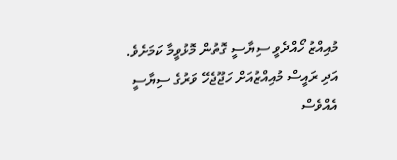މުއިއްޒު ހޯއްދެވީ ސިޔާސީ ގޮތުން މޮޅުވީމާ ކަމަށެވެ. އަދި ރައީސް މުއިއްޒުއަށް ހަޖޫޖެހޭ ވަރުގެ ސިޔާސީ އެއްވެސް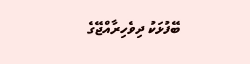ބޭފުޅަކު ދިވެހިރާއްޖޭގެ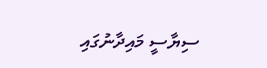ސިޔާސީ މައިދާނުގައި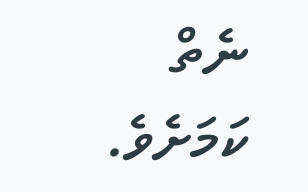ނެތް ކަމަށެވެ.